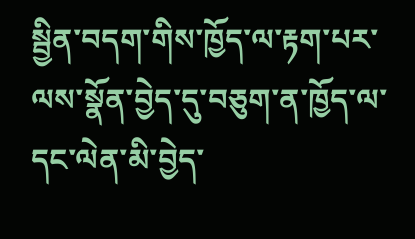སྦྱིན་བདག་གིས་ཁྱོད་ལ་རྟག་པར་ལས་སྣོན་བྱེད་དུ་བཅུག་ན་ཁྱོད་ལ་དང་ལེན་མི་བྱེད་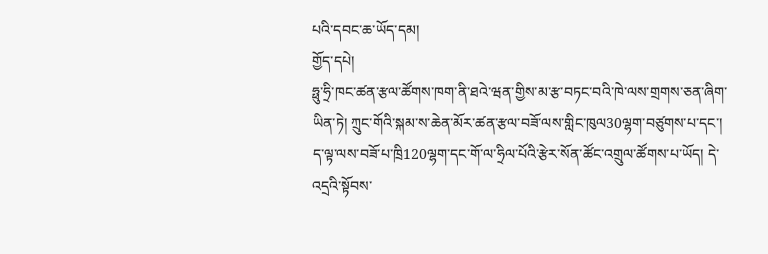པའི་དབང་ཆ་ཡོད་དམ།
གྱོད་དཔེ།
ཧྥུ་ཧྲི་ཁང་ཚན་རྩལ་ཚོགས་ཁག་ནི་ཐའེ་ཝན་གྱིས་མ་རྩ་བཏང་བའི་ཁེ་ལས་གྲགས་ཅན་ཞིག་ཡིན་ཏེ། ཀྲུང་གོའི་སྐམ་ས་ཆེན་མོར་ཚན་རྩལ་བཟོ་ལས་གླིང་ཁུལ30ལྷག་བཙུགས་པ་དང་། ད་ལྟ་ལས་བཟོ་པ་ཁྲི120ལྷག་དང་གོ་ལ་ཧྲིལ་པོའི་རྩེར་སོན་ཚོང་འགྲུལ་ཚོགས་པ་ཡོད། དེ་འདྲའི་སྟོབས་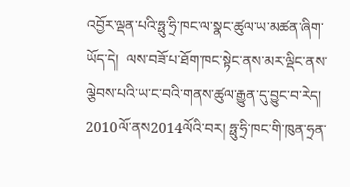འབྱོར་ལྡན་པའི་ཧྥུ་ཧྲི་ཁང་ལ་སྣང་ཚུལ་ཡ་མཚན་ཞིག་ཡོད་དེ།  ལས་བཟོ་པ་ཐོག་ཁང་སྟེང་ནས་མར་ལྡིང་ནས་ལྕེབས་པའི་ཡ་ང་བའི་གནས་ཚུལ་རྒྱུན་དུ་བྱུང་བ་རེད། 2010ལོ་ནས2014ལོའི་བར། ཧྥུ་ཧྲི་ཁང་གི་ཁུན་ཧྲན་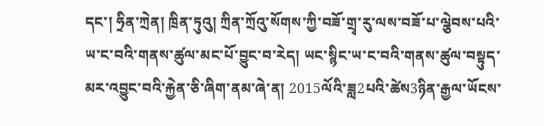དང་། ཧྲིན་ཀྲེན། ཁྲིན་ཏུའུ། ཀྲིན་ཀྲོའུ་སོགས་ཀྱི་བཟོ་གྲྭ་རུ་ལས་བཟོ་པ་ལྕེབས་པའི་ཡ་ང་བའི་གནས་ཚུལ་མང་པོ་བྱུང་བ་རེད། ཡང་སྙིང་ཡ་ང་བའི་གནས་ཚུལ་བསྟུད་མར་འབྱུང་བའི་རྐྱེན་ཅི་ཞིག་ནམ་ཞེ་ན། 2015ལོའི་ཟླ2པའི་ཚེས3ཉིན་རྒྱལ་ཡོངས་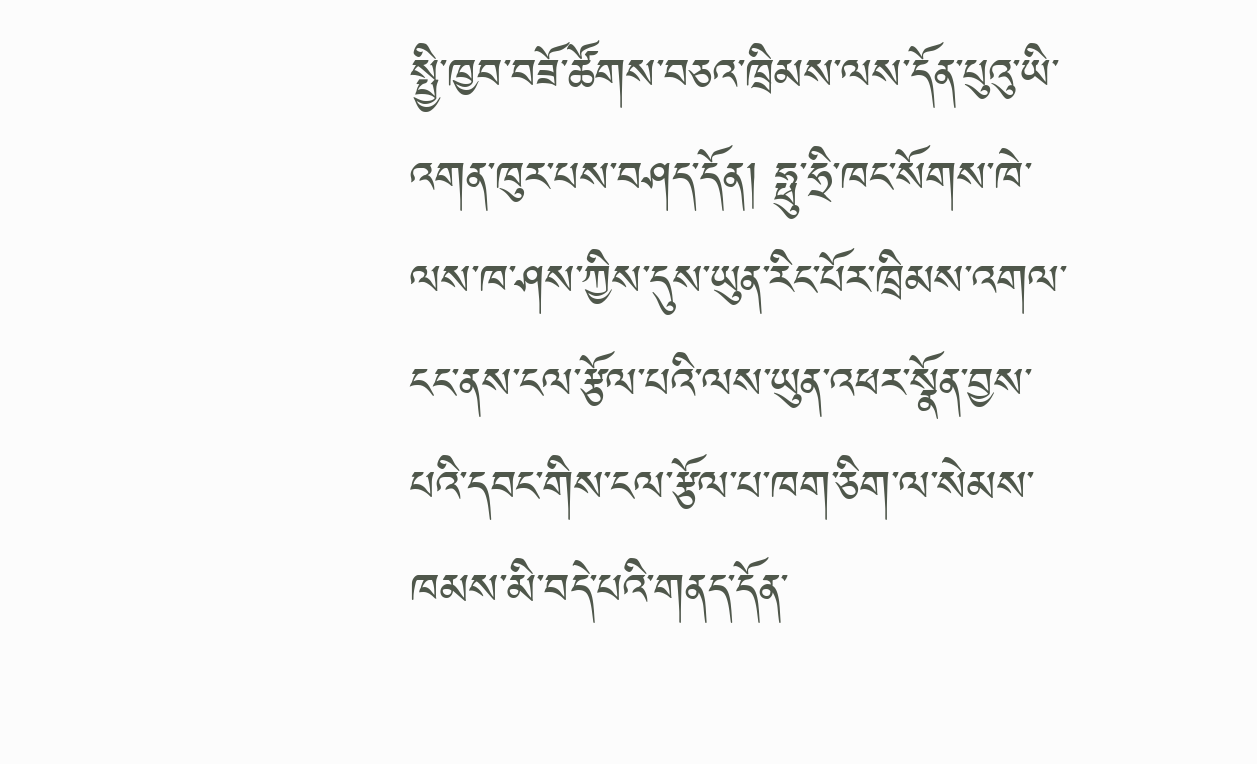སྤྱི་ཁྱབ་བཟོ་ཚོགས་བཅའ་ཁྲིམས་ལས་དོན་པུའུ་ཡི་འགན་ཁུར་པས་བཤད་དོན། ཧྥུ་ཧྲི་ཁང་སོགས་ཁེ་ལས་ཁ་ཤས་ཀྱིས་དུས་ཡུན་རིང་པོར་ཁྲིམས་འགལ་ངང་ནས་ངལ་རྩོལ་པའི་ལས་ཡུན་འཕར་སྣོན་བྱས་པའི་དབང་གིས་ངལ་རྩོལ་པ་ཁག་ཅིག་ལ་སེམས་ཁམས་མི་བདེ་པའི་གནད་དོན་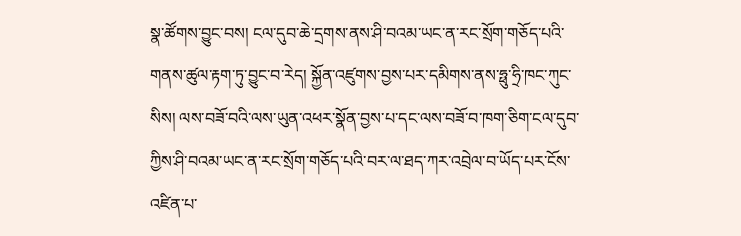སྣ་ཚོགས་བྱུང་བས། ངལ་དུབ་ཆེ་དྲགས་ནས་ཤི་བའམ་ཡང་ན་རང་སྲོག་གཅོད་པའི་གནས་ཚུལ་རྟག་ཏུ་བྱུང་བ་རེད། སྐྱོན་འཛུགས་བྱས་པར་དམིགས་ནས་ཧྥུ་ཧྲི་ཁང་ཀུང་སིས། ལས་བཟོ་བའི་ལས་ཡུན་འཕར་སྣོན་བྱས་པ་དང་ལས་བཟོ་བ་ཁག་ཅིག་ངལ་དུབ་ཀྱིས་ཤི་བའམ་ཡང་ན་རང་སྲོག་གཅོད་པའི་བར་ལ་ཐད་ཀར་འབྲེལ་བ་ཡོད་པར་ངོས་འཛིན་པ་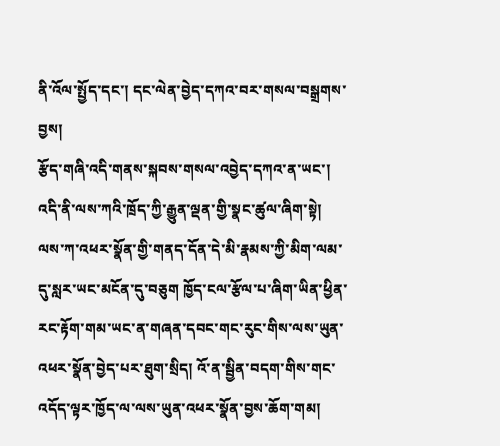ནི་འོལ་སྤྱོད་དང་། དང་ལེན་བྱེད་དཀའ་བར་གསལ་བསྒྲགས་བྱས།
རྩོད་གཞི་འདི་གནས་སྐབས་གསལ་འབྱེད་དཀའ་ན་ཡང་། འདི་ནི་ལས་ཀའི་ཁྲོད་ཀྱི་རྒྱུན་ལྡན་གྱི་སྣང་ཚུལ་ཞིག་སྟེ།  ལས་ཀ་འཕར་སྣོན་གྱི་གནད་དོན་དེ་མི་རྣམས་ཀྱི་མིག་ལམ་དུ་སླར་ཡང་མངོན་དུ་བཅུག ཁྱོད་ངལ་རྩོལ་པ་ཞིག་ཡིན་ཕྱིན་རང་རྟོག་གམ་ཡང་ན་གཞན་དབང་གང་རུང་གིས་ལས་ཡུན་འཕར་སྣོན་བྱེད་པར་ཐུག་སྲིད། འོ་ན་སྦྱིན་བདག་གིས་གང་འདོད་ལྟར་ཁྱོད་ལ་ལས་ཡུན་འཕར་སྣོན་བྱས་ཆོག་གམ།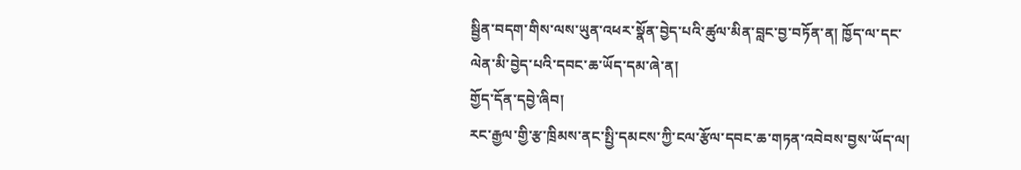སྦྱིན་བདག་གིས་ལས་ཡུན་འཕར་སྣོན་བྱེད་པའི་ཚུལ་མིན་བླང་བྱ་བཏོན་ན། ཁྱོད་ལ་དང་ལེན་མི་བྱེད་པའི་དབང་ཆ་ཡོད་དམ་ཞེ་ན།
གྱོད་དོན་དབྱེ་ཞིབ།
རང་རྒྱལ་གྱི་རྩ་ཁྲིམས་ནང་སྤྱི་དམངས་ཀྱི་ངལ་རྩོལ་དབང་ཆ་གཏན་འབེབས་བྱས་ཡོད་ལ།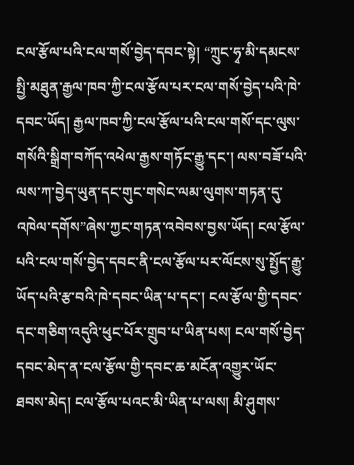ངལ་རྩོལ་པའི་ངལ་གསོ་བྱེད་དབང་སྟེ། “ཀྲུང་ཧྭ་མི་དམངས་སྤྱི་མཐུན་རྒྱལ་ཁབ་ཀྱི་ངལ་རྩོལ་པར་ངལ་གསོ་བྱེད་པའི་ཁེ་དབང་ཡོད། རྒྱལ་ཁབ་ཀྱི་ངལ་རྩོལ་པའི་ངལ་གསོ་དང་ལུས་གསོའི་སྒྲིག་བཀོད་འཕེལ་རྒྱས་གཏོང་རྒྱུ་དང་། ལས་བཟོ་པའི་ལས་ཀ་བྱེད་ཡུན་དང་གུང་གསེང་ལམ་ལུགས་གཏན་དུ་འཁེལ་དགོས”ཞེས་ཀྱང་གཏན་འབེབས་བྱས་ཡོད། ངལ་རྩོལ་པའི་ངལ་གསོ་བྱེད་དབང་ནི་ངལ་རྩོལ་པར་ལོངས་སུ་སྤྱོད་རྒྱུ་ཡོད་པའི་རྩ་བའི་ཁེ་དབང་ཡིན་པ་དང་། ངལ་རྩོལ་གྱི་དབང་དང་གཅིག་འདུའི་ཕུང་པོར་གྲུབ་པ་ཡིན་པས། ངལ་གསོ་བྱེད་དབང་མེད་ན་ངལ་རྩོལ་གྱི་དབང་ཆ་མངོན་འགྱུར་ཡོང་ཐབས་མེད། ངལ་རྩོལ་པའང་མི་ཡིན་པ་ལས། མི་ཤུགས་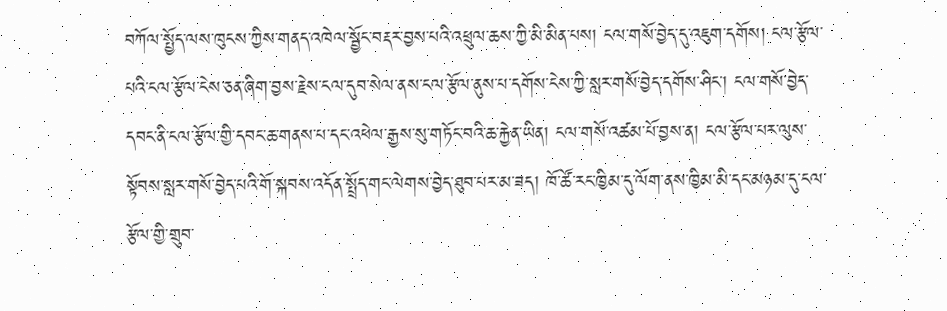བཀོལ་སྤྱོད་ལས་ཁུངས་ཀྱིས་གནད་འཁེལ་སྦྱོང་བརྡར་བྱས་པའི་འཕྲུལ་ཆས་ཀྱི་མི་མིན་པས། ངལ་གསོ་བྱེད་དུ་འཇུག་དགོས། ངལ་རྩོལ་པའི་ངལ་རྩོལ་ངེས་ཅན་ཞིག་བྱས་རྗེས་ངལ་དུབ་སེལ་ནས་ངལ་རྩོལ་ནུས་པ་དགོས་ངེས་ཀྱི་སླར་གསོ་བྱེད་དགོས་ཤིང་། ངལ་གསོ་བྱེད་དབང་ནི་ངལ་རྩོལ་གྱི་དབང་ཆ་གནས་པ་དང་འཕེལ་རྒྱས་སུ་གཏོང་བའི་ཆ་རྐྱེན་ཡིན། ངལ་གསོ་འཚམ་པོ་བྱས་ན། ངལ་རྩོལ་པར་ལུས་སྟོབས་སླར་གསོ་བྱེད་པའི་གོ་སྐབས་འདོན་སྤྲོད་གང་ལེགས་བྱེད་ཐུབ་པར་མ་ཟད། ཁོ་ཚོ་རང་ཁྱིམ་དུ་ལོག་ནས་ཁྱིམ་མི་དང་མཉམ་དུ་ངལ་རྩོལ་གྱི་གྲུབ་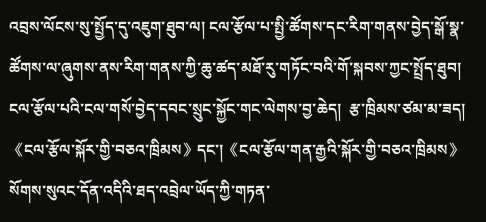འབྲས་ལོངས་སུ་སྤྱོད་དུ་འཇུག་ཐུབ་ལ། ངལ་རྩོལ་པ་སྤྱི་ཚོགས་དང་རིག་གནས་བྱེད་སྒོ་སྣ་ཚོགས་ལ་ཞུགས་ནས་རིག་གནས་ཀྱི་ཆུ་ཚད་མཐོ་རུ་གཏོང་བའི་གོ་སྐབས་ཀྱང་སྤྲོད་ཐུབ།
ངལ་རྩོལ་པའི་ངལ་གསོ་བྱེད་དབང་སྲུང་སྐྱོང་གང་ལེགས་བྱ་ཆེད།  རྩ་ཁྲིམས་ཙམ་མ་ཟད། 《ངལ་རྩོལ་སྐོར་གྱི་བཅའ་ཁྲིམས》དང་།《ངལ་རྩོལ་གན་རྒྱའི་སྐོར་གྱི་བཅའ་ཁྲིམས》སོགས་སུའང་དོན་འདིའི་ཐད་འབྲེལ་ཡོད་ཀྱི་གཏན་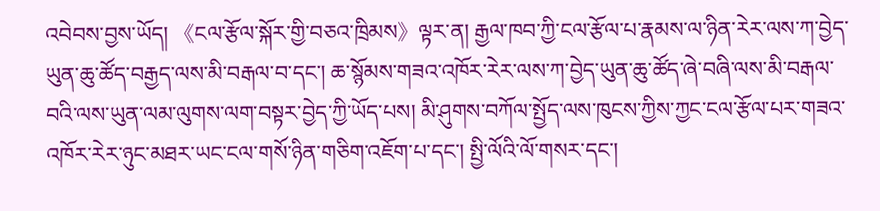འབེབས་བྱས་ཡོད། 《ངལ་རྩོལ་སྐོར་གྱི་བཅའ་ཁྲིམས》ལྟར་ན། རྒྱལ་ཁབ་ཀྱི་ངལ་རྩོལ་པ་རྣམས་ལ་ཉིན་རེར་ལས་ཀ་བྱེད་ཡུན་ཆུ་ཚོད་བརྒྱད་ལས་མི་བརྒལ་བ་དང་། ཆ་སྙོམས་གཟའ་འཁོར་རེར་ལས་ཀ་བྱེད་ཡུན་ཆུ་ཚོད་ཞེ་བཞི་ལས་མི་བརྒལ་བའི་ལས་ཡུན་ལམ་ལུགས་ལག་བསྟར་བྱེད་ཀྱི་ཡོད་པས། མི་ཤུགས་བཀོལ་སྤྱོད་ལས་ཁུངས་ཀྱིས་ཀྱང་ངལ་རྩོལ་པར་གཟའ་འཁོར་རེར་ཉུང་མཐར་ཡང་ངལ་གསོ་ཉིན་གཅིག་འཇོག་པ་དང་། སྤྱི་ལོའི་ལོ་གསར་དང་།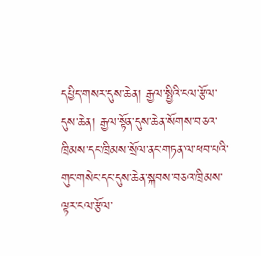དཔྱིད་གསར་དུས་ཆེན། རྒྱལ་སྤྱིའི་ངལ་རྩོལ་དུས་ཆེན། རྒྱལ་སྟོན་དུས་ཆེན་སོགས་བཅའ་ཁྲིམས་དང་ཁྲིམས་སྲོལ་ནང་གཏན་ལ་ཕབ་པའི་གུང་གསེང་དང་དུས་ཆེན་སྐབས་བཅའ་ཁྲིམས་ལྟར་ངལ་རྩོལ་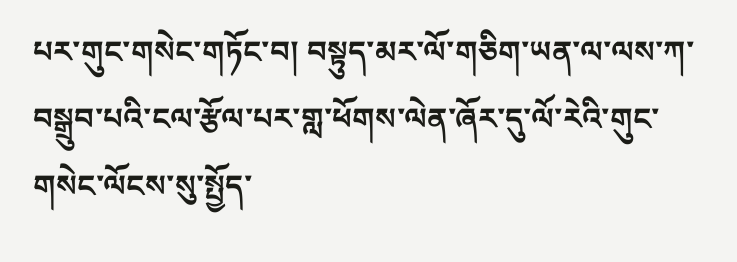པར་གུང་གསེང་གཏོང་བ། བསྟུད་མར་ལོ་གཅིག་ཡན་ལ་ལས་ཀ་བསྒྲུབ་པའི་ངལ་རྩོལ་པར་གླ་ཕོགས་ལེན་ཞོར་དུ་ལོ་རེའི་གུང་གསེང་ལོངས་སུ་སྤྱོད་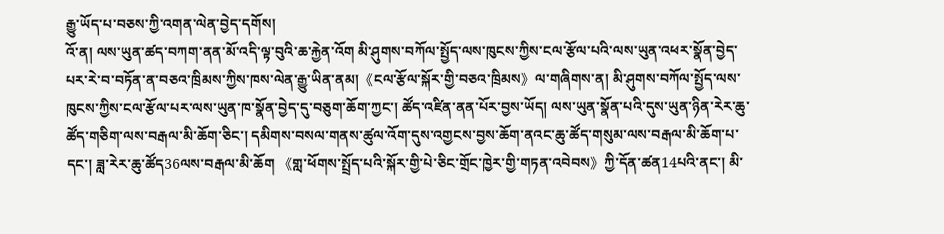རྒྱུ་ཡོད་པ་བཅས་ཀྱི་འགན་ལེན་བྱེད་དགོས།
འོ་ན། ལས་ཡུན་ཚད་བཀག་ནན་མོ་འདི་ལྟ་བུའི་ཆ་རྐྱེན་འོག མི་ཤུགས་བཀོལ་སྤྱོད་ལས་ཁུངས་ཀྱིས་ངལ་རྩོལ་པའི་ལས་ཡུན་འཕར་སྣོན་བྱེད་པར་རེ་བ་བཏོན་ན་བཅའ་ཁྲིམས་ཀྱིས་ཁས་ལེན་རྒྱུ་ཡིན་ནམ།《ངལ་རྩོལ་སྐོར་གྱི་བཅའ་ཁྲིམས》ལ་གཞིགས་ན། མི་ཤུགས་བཀོལ་སྤྱོད་ལས་ཁུངས་ཀྱིས་ངལ་རྩོལ་པར་ལས་ཡུན་ཁ་སྣོན་བྱེད་དུ་བཅུག་ཆོག་ཀྱང་། ཚོད་འཛིན་ནན་པོར་བྱས་ཡོད། ལས་ཡུན་སྣོན་པའི་དུས་ཡུན་ཉིན་རེར་ཆུ་ཚོད་གཅིག་ལས་བརྒལ་མི་ཆོག་ཅིང་། དམིགས་བསལ་གནས་ཚུལ་འོག་དུས་འགྱངས་བྱས་ཆོག་ནའང་ཆུ་ཚོད་གསུམ་ལས་བརྒལ་མི་ཆོག་པ་དང་། ཟླ་རེར་ཆུ་ཚོད36ལས་བརྒལ་མི་ཆོག 《གླ་ཕོགས་སྤྲོད་པའི་སྐོར་གྱི་པེ་ཅིང་གྲོང་ཁྱེར་གྱི་གཏན་འབེབས》ཀྱི་དོན་ཚན14པའི་ནང་། མི་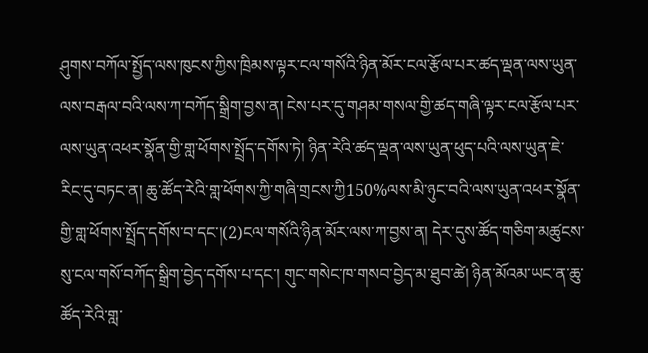ཤུགས་བཀོལ་སྤྱོད་ལས་ཁུངས་ཀྱིས་ཁྲིམས་ལྟར་ངལ་གསོའི་ཉིན་མོར་ངལ་རྩོལ་པར་ཚད་ལྡན་ལས་ཡུན་ལས་བརྒལ་བའི་ལས་ཀ་བཀོད་སྒྲིག་བྱས་ན། ངེས་པར་དུ་གཤམ་གསལ་གྱི་ཚད་གཞི་ལྟར་ངལ་རྩོལ་པར་ལས་ཡུན་འཕར་སྣོན་གྱི་གླ་ཕོགས་སྤྲོད་དགོས་ཏེ། ཉིན་རེའི་ཚད་ལྡན་ལས་ཡུན་ཕུད་པའི་ལས་ཡུན་ཇེ་རིང་དུ་བཏང་ན། ཆུ་ཚོད་རེའི་གླ་ཕོགས་ཀྱི་གཞི་གྲངས་ཀྱི150%ལས་མི་ཉུང་བའི་ལས་ཡུན་འཕར་སྣོན་གྱི་གླ་ཕོགས་སྤྲོད་དགོས་བ་དང་།(2)ངལ་གསོའི་ཉིན་མོར་ལས་ཀ་བྱས་ན། དེར་དུས་ཚོད་གཅིག་མཚུངས་སུ་ངལ་གསོ་བཀོད་སྒྲིག་བྱེད་དགོས་པ་དང་། གུང་གསེང་ཁ་གསབ་བྱེད་མ་ཐུབ་ཚེ། ཉིན་མོའམ་ཡང་ན་ཆུ་ཚོད་རེའི་གླ་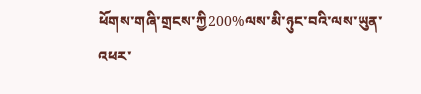ཕོགས་གཞི་གྲངས་ཀྱི200%ལས་མི་ཉུང་བའི་ལས་ཡུན་འཕར་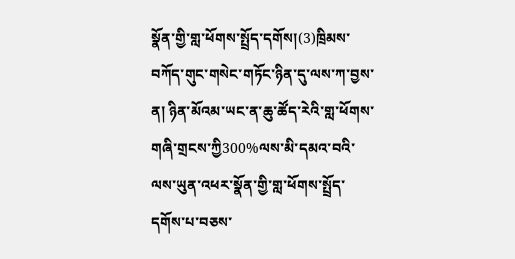སྣོན་གྱི་གླ་ཕོགས་སྤྲོད་དགོས།(3)ཁྲིམས་བཀོད་གུང་གསེང་གཏོང་ཉིན་དུ་ལས་ཀ་བྱས་ན། ཉིན་མོའམ་ཡང་ན་ཆུ་ཚོད་རེའི་གླ་ཕོགས་གཞི་གྲངས་ཀྱི300%ལས་མི་དམའ་བའི་ལས་ཡུན་འཕར་སྣོན་གྱི་གླ་ཕོགས་སྤྲོད་དགོས་པ་བཅས་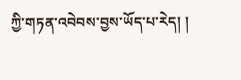ཀྱི་གཏན་འབེབས་བྱས་ཡོད་པ་རེད། །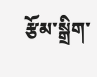རྩོམ་སྒྲིག་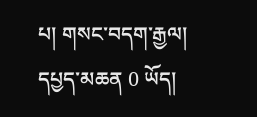པ། གསང་བདག་རྒྱལ།
དཔྱད་མཆན 0 ཡོད།